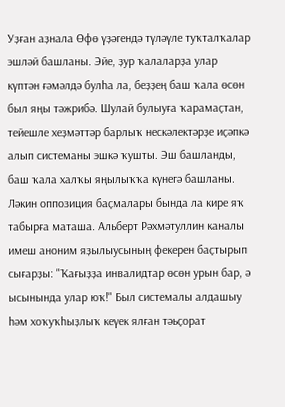Уҙған аҙнала Өфө үҙәгендә түләүле туҡталҡалар эшләй башланы. Эйе, ҙур ҡалаларҙа улар күптән ғәмәлдә булһа ла, беҙҙең баш ҡала өсөн был яңы тәжрибә. Шулай булыуға ҡарамаҫтан, тейешле хеҙмәттәр барлыҡ нескәлектәрҙе иҫәпкә алып системаны эшкә ҡушты. Эш башланды, баш ҡала халҡы яңылыҡҡа күнегә башланы. Ләкин оппозиция баҫмалары бында ла кире яҡ табырға маташа. Альберт Рәхмәтуллин каналы имеш аноним яҙылыусының фекерен баҫтырып сығарҙы: "Ҡағыҙҙа инвалидтар өсөн урын бар, ә ысынында улар юҡ!" Был системалы алдашыу һәм хоҡуҡһыҙлыҡ кеүек ялған тәьҫорат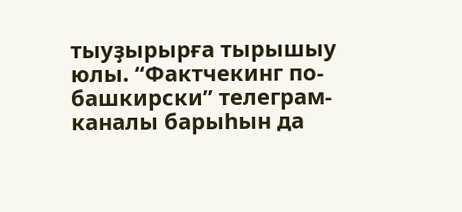тыуҙырырға тырышыу юлы. “Фактчекинг по-башкирски” телеграм-каналы барыһын да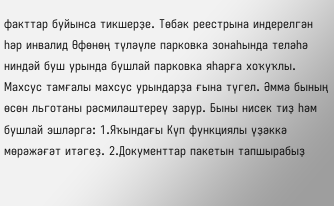факттар буйынса тикшерҙе. Төбәк реестрына индерелгән һәр инвалид Өфөнөң түләүле парковка зонаһында теләһә ниндәй буш урында бушлай парковка яһарға хоҡуҡлы. Махсус тамғалы махсус урындарҙа ғына түгел. Әммә бының өсөн льготаны рәсмиләштереү зарур. Быны нисек тиҙ һәм бушлай эшләргә: 1.Яҡындағы Күп функциялы үҙәккә мөрәжәғәт итәгеҙ. 2.Документтар пакетын тапшырабыҙ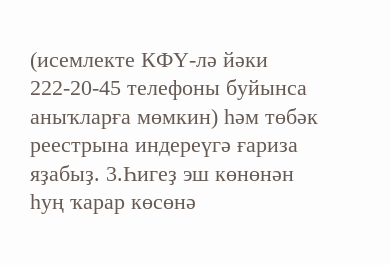(исемлекте КФҮ-лә йәки 222-20-45 телефоны буйынса аныҡларға мөмкин) һәм төбәк реестрына индереүгә ғариза яҙабыҙ. 3.Һигеҙ эш көнөнән һуң ҡарар көсөнә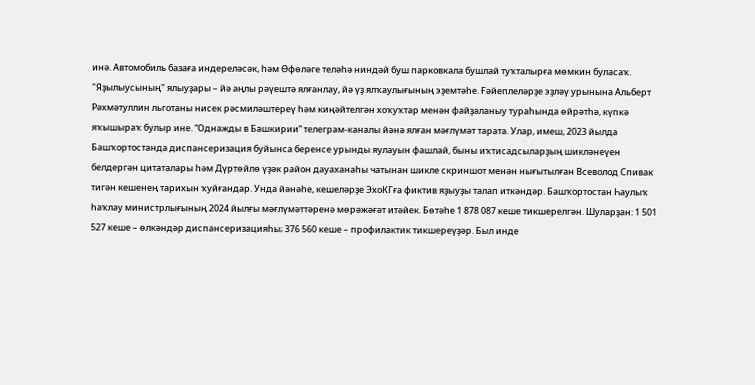инә. Автомобиль базаға индереләсәк, һәм Өфөләге теләһә ниндәй буш парковкала бушлай туҡталырға мөмкин буласаҡ. "Яҙылыусының" ялыуҙары – йә аңлы рәүештә ялғанлау, йә үҙ ялҡаулығының эҙемтәһе. Ғәйеплеләрҙе эҙләү урынына Альберт Рәхмәтуллин льготаны нисек рәсмиләштереү һәм киңәйтелгән хоҡуҡтар менән файҙаланыу тураһында өйрәтһә, күпкә яҡышыраҡ булыр ине. “Однажды в Башкирии” телеграм-каналы йәнә ялған мәғлүмәт тарата. Улар, имеш, 2023 йылда Башҡортостанда диспансеризация буйынса беренсе урынды яулауын фашлай, быны иҡтисадсыларҙың шикләнеүен белдергән цитаталары һәм Дүртөйлө үҙәк район дауаханаһы чатынан шикле скриншот менән нығытылған Всеволод Спивак тигән кешенең тарихын ҡуйғандар. Унда йәнәһе, кешеләрҙе ЭхоКГға фиктив яҙыуҙы талап иткәндәр. Башҡортостан Һаулыҡ һаҡлау министрлығының 2024 йылғы мәғлүмәттәренә мөрәжәғәт итәйек. Бөтәһе 1 878 087 кеше тикшерелгән. Шуларҙан: 1 501 527 кеше – өлкәндәр диспансеризацияһы; 376 560 кеше – профилактик тикшереүҙәр. Был инде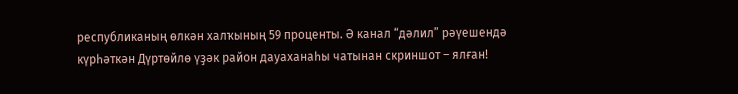республиканың өлкән халҡының 59 проценты. Ә канал “дәлил” рәүешендә күрһәткән Дүртөйлө үҙәк район дауаханаһы чатынан скриншот – ялған!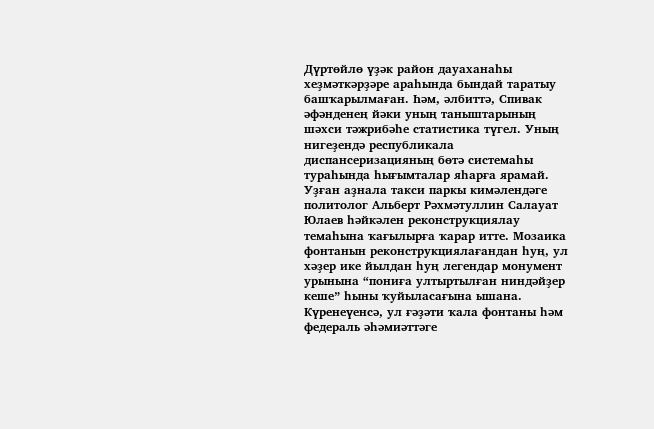Дүртөйлө үҙәк район дауаханаһы хеҙмәткәрҙәре араһында бындай таратыу башҡарылмаған. Һәм, әлбиттә, Спивак әфәнденең йәки уның таныштарының шәхси тәжрибәһе статистика түгел. Уның нигеҙендә республикала диспансеризацияның бөтә системаһы тураһында һығымталар яһарға ярамай. Уҙған аҙнала такси паркы кимәлендәге политолог Альберт Рәхмәтуллин Салауат Юлаев һәйкәлен реконструкциялау темаһына ҡағылырға ҡарар итте. Мозаика фонтанын реконструкциялағандан һуң, ул хәҙер ике йылдан һуң легендар монумент урынына “пониға ултыртылған ниндәйҙер кеше” һыны ҡуйыласағына ышана. Күренеүенсә, ул ғәҙәти ҡала фонтаны һәм федераль әһәмиәттәге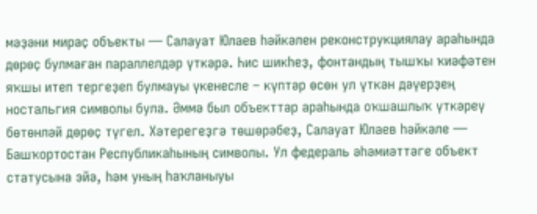мәҙәни мираҫ объекты — Салауат Юлаев һәйкәлен реконструкциялау араһында дөрөҫ булмаған параллелдәр үткәрә. Һис шикһеҙ, фонтандың тышҡы ҡиәфәтен яҡшы итеп тергеҙеп булмауы үкенесле – күптәр өсөн ул үткән дәүерҙең ностальгия символы була. Әммә был объекттар араһында оҡшашлыҡ үткәреү бөтөнләй дөрөҫ түгел. Хәтерегеҙгә төшөрәбеҙ, Салауат Юлаев һәйкәле — Башҡортостан Республикаһының символы. Ул федераль әһәмиәттәге объект статусына эйә, һәм уның һаҡланыуы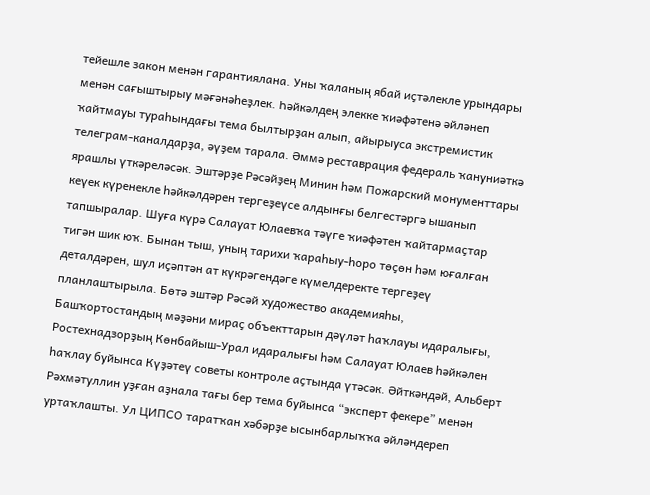тейешле закон менән гарантиялана. Уны ҡаланың ябай иҫтәлекле урындары менән сағыштырыу мәғәнәһеҙлек. Һәйкәлдең элекке ҡиәфәтенә әйләнеп ҡайтмауы тураһындағы тема былтырҙан алып, айырыуса экстремистик телеграм-каналдарҙа, әүҙем тарала. Әммә реставрация федераль ҡануниәткә ярашлы үткәреләсәк. Эштәрҙе Рәсәйҙең Минин һәм Пожарский монументтары кеүек күренекле һәйкәлдәрен тергеҙеүсе алдынғы белгестәргә ышанып тапшыралар. Шуға күрә Салауат Юлаевҡа тәүге ҡиәфәтен ҡайтармаҫтар тигән шик юҡ. Бынан тыш, уның тарихи ҡараһыу-һоро төҫөн һәм юғалған деталдәрен, шул иҫәптән ат күкрәгендәге күмелдеректе тергеҙеү планлаштырыла. Бөтә эштәр Рәсәй художество академияһы, Башҡортостандың мәҙәни мираҫ объекттарын дәүләт һаҡлауы идаралығы, Ростехнадзорҙың Көнбайыш-Урал идаралығы һәм Салауат Юлаев һәйкәлен һаҡлау буйынса Күҙәтеү советы контроле аҫтында үтәсәк. Әйткәндәй, Альберт Рәхмәтуллин уҙған аҙнала тағы бер тема буйынса “эксперт фекере” менән уртаҡлашты. Ул ЦИПСО таратҡан хәбәрҙе ысынбарлыҡҡа әйләндереп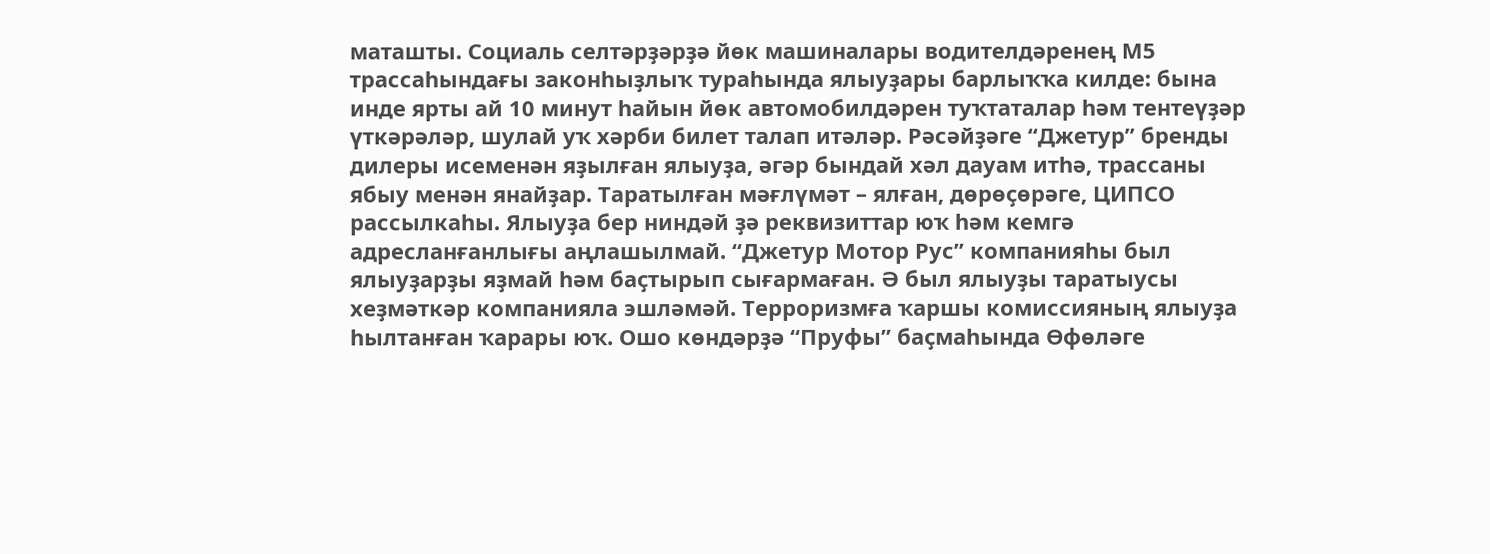маташты. Социаль селтәрҙәрҙә йөк машиналары водителдәренең М5 трассаһындағы законһыҙлыҡ тураһында ялыуҙары барлыҡҡа килде: бына инде ярты ай 10 минут һайын йөк автомобилдәрен туҡтаталар һәм тентеүҙәр үткәрәләр, шулай уҡ хәрби билет талап итәләр. Рәсәйҙәге “Джетур” бренды дилеры исеменән яҙылған ялыуҙа, әгәр бындай хәл дауам итһә, трассаны ябыу менән янайҙар. Таратылған мәғлүмәт – ялған, дөрөҫөрәге, ЦИПСО рассылкаһы. Ялыуҙа бер ниндәй ҙә реквизиттар юҡ һәм кемгә адресланғанлығы аңлашылмай. “Джетур Мотор Рус” компанияһы был ялыуҙарҙы яҙмай һәм баҫтырып сығармаған. Ә был ялыуҙы таратыусы хеҙмәткәр компанияла эшләмәй. Терроризмға ҡаршы комиссияның ялыуҙа һылтанған ҡарары юҡ. Ошо көндәрҙә “Пруфы” баҫмаһында Өфөләге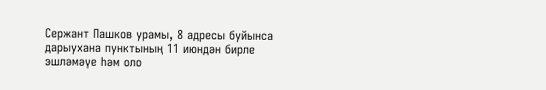Сержант Пашков урамы, 8 адресы буйынса дарыухана пунктының 11 июндән бирле эшләмәүе һәм оло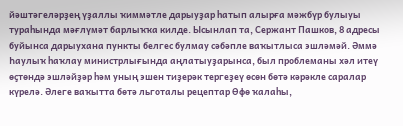йәштәгеләрҙең үҙаллы ҡиммәтле дарыуҙар һатып алырға мәжбүр булыуы тураһында мәғлүмәт барлыҡҡа килде. Ысынлап та, Сержант Пашков, 8 адресы буйынса дарыухана пункты белгес булмау сәбәпле ваҡытлыса эшләмәй. Әммә Һаулыҡ һаҡлау министрлығында аңлатыуҙарынса, был проблеманы хәл итеү өҫтөндә эшләйҙәр һәм уның эшен тиҙерәк тергеҙеү өсөн бөтә кәрәкле саралар күрелә. Әлеге ваҡытта бөтә льготалы рецептар Өфө ҡалаһы,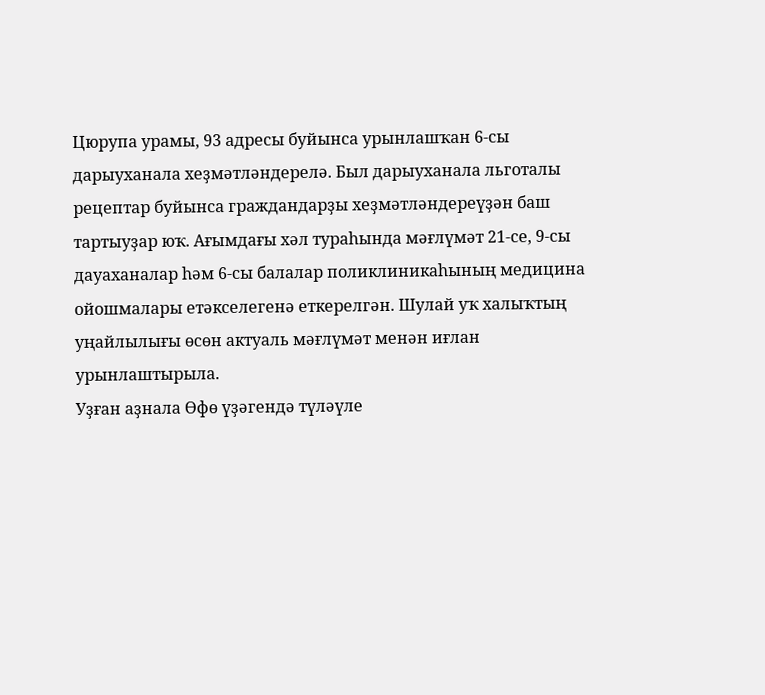Цюрупа урамы, 93 адресы буйынса урынлашҡан 6-сы дарыуханала хеҙмәтләндерелә. Был дарыуханала льготалы рецептар буйынса граждандарҙы хеҙмәтләндереүҙән баш тартыуҙар юҡ. Ағымдағы хәл тураһында мәғлүмәт 21-се, 9-сы дауаханалар һәм 6-сы балалар поликлиникаһының медицина ойошмалары етәкселегенә еткерелгән. Шулай уҡ халыҡтың уңайлылығы өсөн актуаль мәғлүмәт менән иғлан урынлаштырыла.
Уҙған аҙнала Өфө үҙәгендә түләүле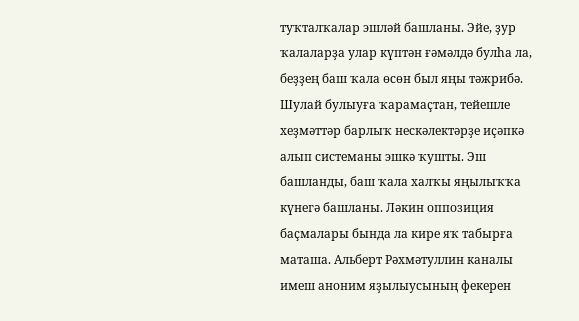туҡталҡалар эшләй башланы. Эйе, ҙур ҡалаларҙа улар күптән ғәмәлдә булһа ла, беҙҙең баш ҡала өсөн был яңы тәжрибә. Шулай булыуға ҡарамаҫтан, тейешле хеҙмәттәр барлыҡ нескәлектәрҙе иҫәпкә алып системаны эшкә ҡушты. Эш башланды, баш ҡала халҡы яңылыҡҡа күнегә башланы. Ләкин оппозиция баҫмалары бында ла кире яҡ табырға маташа. Альберт Рәхмәтуллин каналы имеш аноним яҙылыусының фекерен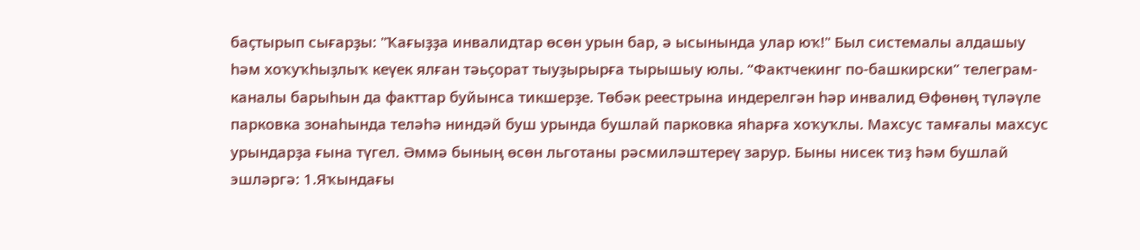баҫтырып сығарҙы: "Ҡағыҙҙа инвалидтар өсөн урын бар, ә ысынында улар юҡ!" Был системалы алдашыу һәм хоҡуҡһыҙлыҡ кеүек ялған тәьҫорат тыуҙырырға тырышыу юлы. “Фактчекинг по-башкирски” телеграм-каналы барыһын да факттар буйынса тикшерҙе. Төбәк реестрына индерелгән һәр инвалид Өфөнөң түләүле парковка зонаһында теләһә ниндәй буш урында бушлай парковка яһарға хоҡуҡлы. Махсус тамғалы махсус урындарҙа ғына түгел. Әммә бының өсөн льготаны рәсмиләштереү зарур. Быны нисек тиҙ һәм бушлай эшләргә: 1.Яҡындағы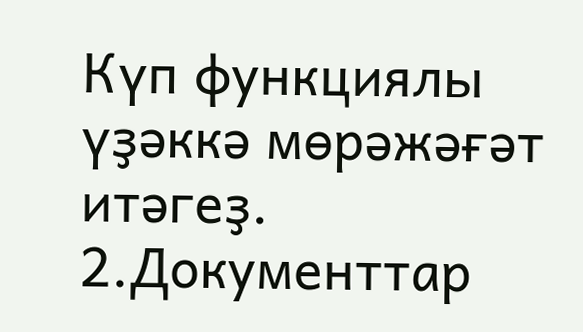Күп функциялы үҙәккә мөрәжәғәт итәгеҙ. 2.Документтар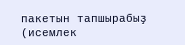пакетын тапшырабыҙ (исемлек